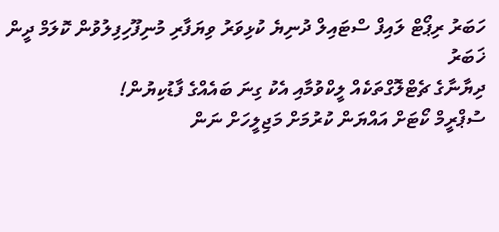ހަބަރު ރިޕޯޓް ލައިފް ސްޓައިލް ދުނިޔެ ކުޅިވަރު ވިޔަފާރި މުނިފޫހިފިލުވުން ކޮލަމް ދީން
ޚަބަރު
ދިޔާނާގެ ޗެޓްލޮގްތަކެއް ލީކްވުމާއި އެކު ގިނަ ބައެއްގެ ފާޑުކިޔުން!
ސުޕްރީމް ކޯޓަށް އައްޔަން ކުރުމަށް މަޖިލީހަށް ނަން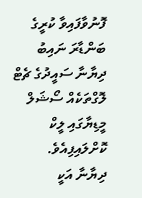ފޮނުވާފައިވާ ކުރީގެ ބަންޑާރަ ނައިބު ދިޔާނާ ސައީދުގެ ޗެޓް ލޮގްތަކެއް ސޯޝަލް މީޑިޔާގައި ލީކް ކޮށްލައިފިއެވެ.
ދިޔާނާ އަކީ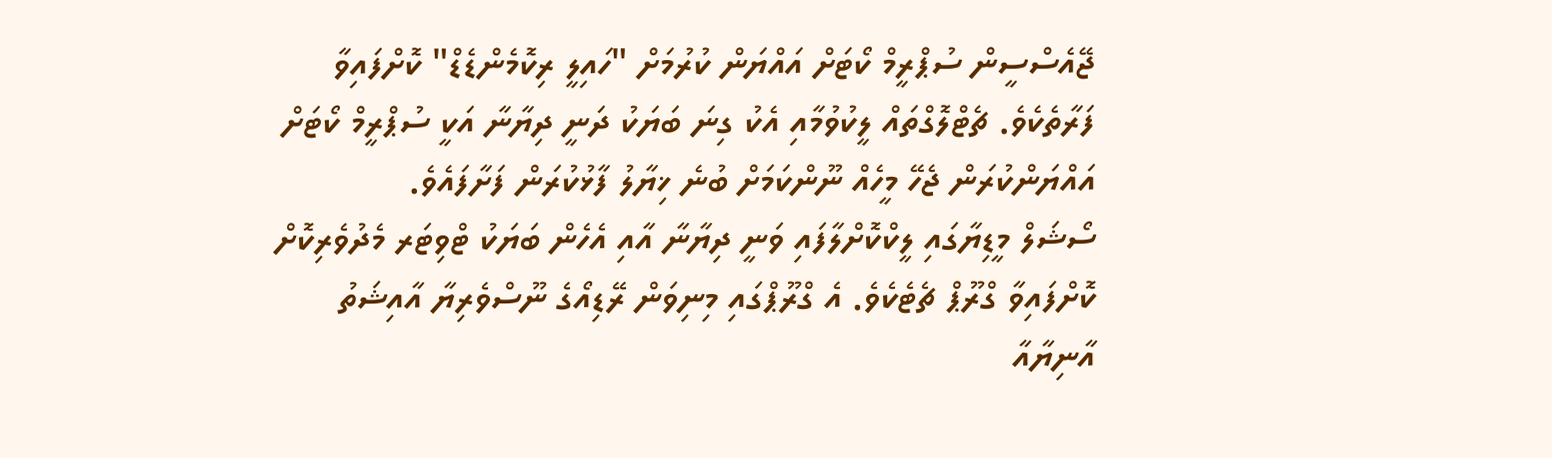ޖޭއެސްސީން ސުޕްރީމް ކޯޓަށް އައްޔަން ކުރުމަށް "ހައިލީ ރިކޮމެންޑެޑް" ކޮށްފައިވާ ފަރާތެކެވެ. ޗެޓްލޮގްތައް ލީކުވުމާއި އެކު ގިނަ ބަޔަކު ދަނީ ދިޔާނާ އަކީ ސުޕްރީމް ކޯޓަށް އައްޔަންކުރަން ޖެހޭ މީހެއް ނޫންކަމަށް ބުނެ ޚިޔާލު ފާޅުކުރަން ފަށާފައެވެ.
ސޯޝަލް މީޑިޔާގައި ލީކްކޮށްލާފައި ވަނީ ދިޔާނާ އާއި އެހެން ބަޔަކު ޓްވިޓަރ މެދުވެރިކޮށް ކޮށްފައިވާ ގްރޫޕް ޗެޓެކެވެ. އެ ގްރޫޕްގައި މިނިވަން ރޭޑިއޯގެ ނޫސްވެރިޔާ އާއިޝަތު އާނިޔާއާ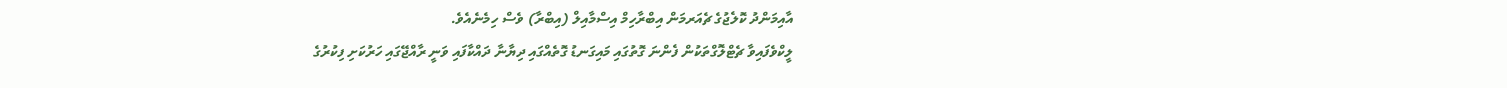އާއިމަންދު ކޮލެޖުގެ ޗެއަރމަން އިބްރާހިމް އިސްމާއިލް (އިބްރާ) ވެސް ހިމެނެއެވެ.
ލީކްވެފައިވާ ޗެޓްލޮގްތަކުން ފެންނަ ގޮތުގައި މައިގަނޑު ގޮތެއްގައި ދިޔާނާ ދައްކާފައި ވަނީ ރާއްޖޭގައި ހަރުކަށި ފިކުރުގެ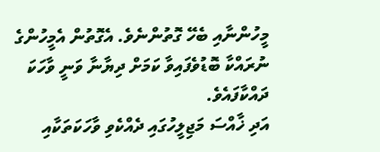މީހުންނާއި ބެހޭ ގޮތުންނެވެ. އެގޮތުން އެމީހުންގެ ނުރައްކާ ބޮޑުވެފައިވާ ކަމަށް ދިޔާނާ ވަނީ ވާހަކަ ދައްކާފައެވެ.
އަދި ޚާއްސަ މަޖިލީހުގައި ދެއްކެވި ވާހަކަތަކާއި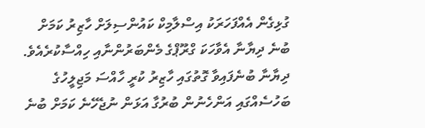ގުޅިގެން އެއްފަހަރަކު އިސްލާމިކް ކައުންސިލަށް ހާޒިރު ކަމަށް ބުނެ ދިޔާނާ އެވާހަކަ ގްރޫޕްގެ މެންބަރުންނާއި ހިއްސާކުރެއެވެ. ދިޔާނާ ބުނެފައިވާ ގޮތުގައި ހާޒިރު ކުރީ ހާއްސަ މަޖިލީހުގެ ބަހުސެއްގައި އަންހެނުން ބުރުގާ އަޅަން ނުޖެހޭނެ ކަމަށް ބުނެ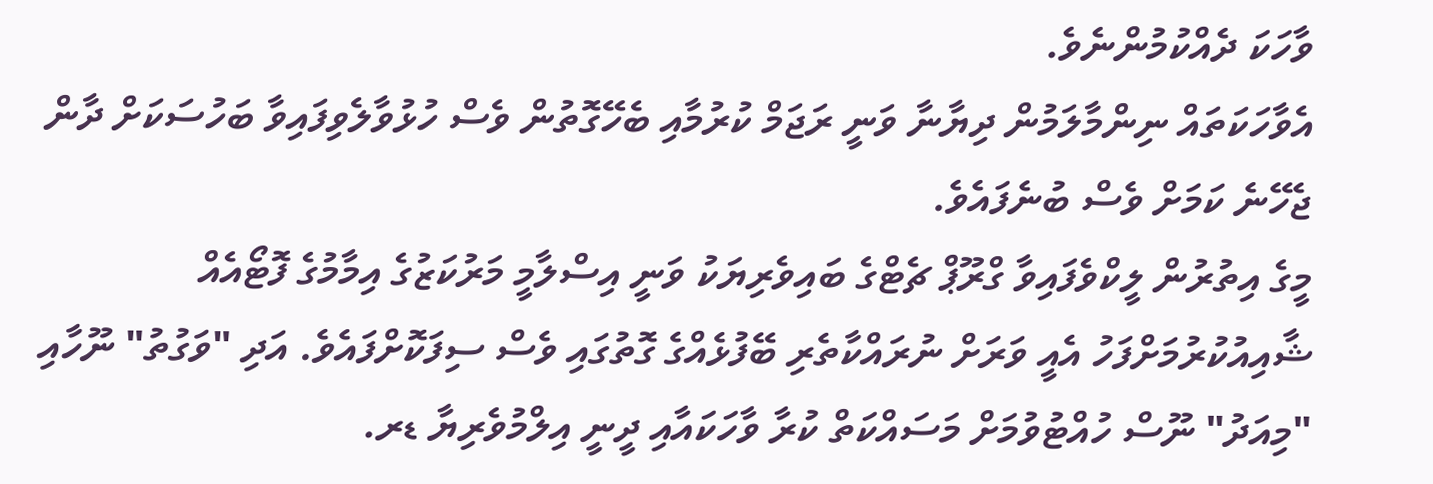ވާހަކަ ދެއްކުމުންނެވެ.
އެވާހަކަތައް ނިންމާލަމުން ދިޔާނާ ވަނީ ރަޖަމް ކުރުމާއި ބެހޭގޮތުން ވެސް ހުޅުވާލެވިފައިވާ ބަހުސަކަށް ދާން ޖެހޭނެ ކަމަށް ވެސް ބުނެފައެވެ.
މީގެ އިތުރުން ލީކްވެފައިވާ ގްރޫޕް ޗެޓްގެ ބައިވެރިޔަކު ވަނީ އިސްލާމީ މަރުކަޒުގެ އިމާމުގެ ފޮޓޯއެއް ޝާއިއުކުރުމަށްފަހު އެއީ ވަރަށް ނުރައްކާތެރި ބޭފުޅެއްގެ ގޮތުގައި ވެސް ސިފަކޮށްފައެވެ. އަދި "ވަގުތު" ނޫހާއި "މިއަދު" ނޫސް ހުއްޓުވުމަށް މަސައްކަތް ކުރާ ވާހަކައާއި ދީނީ އިލްމުވެރިޔާ ޑރ.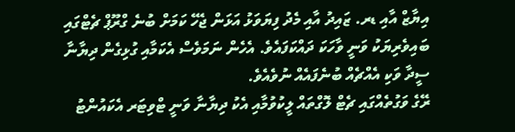އިޔާޒް އާއި ޑރ. ޒައިދު އާއި މެދު ފިޔަވަޅު އަޅަން ޖެހޭ ކަމަށް ބުނެ ގްރޫޕް ޗެޓްގައި ބައިވެރިޔަކު ވަނީ ވާހަކަ ދައްކަފައެވެ. އެހެން ނަމަވެސް އެކަމާއި ގުޅިގެން ދިޔާނާ ސީދާ ވަކި އެއްޗެއް ބުނެފައެއް ނުވެއެވެ.
ރޭގެ ވަގުތެއްގައި ޗެޓް ލޮގްތައް ލީކުވުމާއި އެކު ދިޔާނާ ވަނީ ޓްވިޓަރ އެކައުންޓު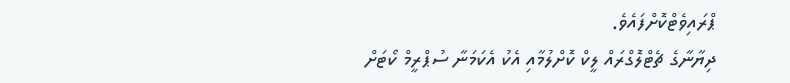ޕްރައިވެޓްކޮށްފައެވެ.
ދިޔާނާގެ ޗެޓްލޮގްރައް ލީކް ކޮށްލުމާއި އެކު އެކަމަނާ ސުޕްރީމް ކޯޓަށް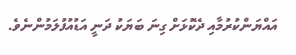އައްޔަންކުރުމާއި ދެކޮޅަށް ގިނަ ބަޔަކު ދަނީ އަޑުއުފުލަމުންނެވެ.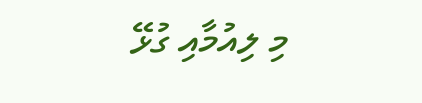މި ލިއުމާއި ގުޅޭ